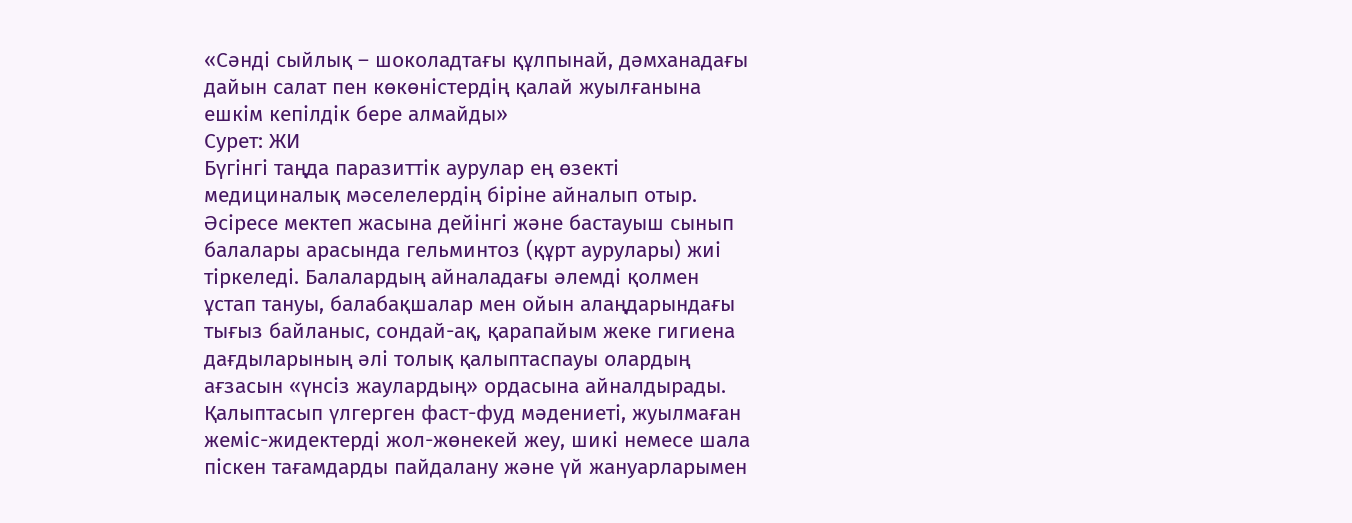«Сәнді сыйлық – шоколадтағы құлпынай, дәмханадағы дайын салат пен көкөністердің қалай жуылғанына ешкім кепілдік бере алмайды»
Сурет: ЖИ
Бүгінгі таңда паразиттік аурулар ең өзекті медициналық мәселелердің біріне айналып отыр. Әсіресе мектеп жасына дейінгі және бастауыш сынып балалары арасында гельминтоз (құрт аурулары) жиі тіркеледі. Балалардың айналадағы әлемді қолмен ұстап тануы, балабақшалар мен ойын алаңдарындағы тығыз байланыс, сондай-ақ, қарапайым жеке гигиена дағдыларының әлі толық қалыптаспауы олардың ағзасын «үнсіз жаулардың» ордасына айналдырады.
Қалыптасып үлгерген фаст-фуд мәдениеті, жуылмаған жеміс-жидектерді жол-жөнекей жеу, шикі немесе шала піскен тағамдарды пайдалану және үй жануарларымен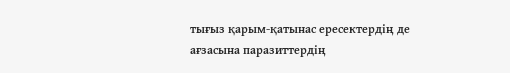тығыз қарым-қатынас ересектердің де ағзасына паразиттердің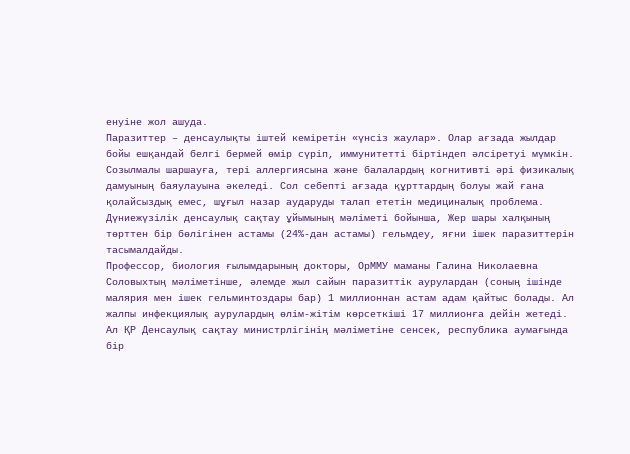енуіне жол ашуда.
Паразиттер – денсаулықты іштей кеміретін «үнсіз жаулар». Олар ағзада жылдар бойы ешқандай белгі бермей өмір сүріп, иммунитетті біртіндеп әлсіретуі мүмкін. Созылмалы шаршауға, тері аллергиясына және балалардың когнитивті әрі физикалық дамуының баяулауына әкеледі. Сол себепті ағзада құрттардың болуы жай ғана қолайсыздық емес, шұғыл назар аударуды талап ететін медициналық проблема.
Дүниежүзілік денсаулық сақтау ұйымының мәліметі бойынша, Жер шары халқының төрттен бір бөлігінен астамы (24%-дан астамы) гельмдеу, яғни ішек паразиттерін тасымалдайды.
Профессор, биология ғылымдарының докторы, ОрММУ маманы Галина Николаевна Соловыхтың мәліметінше, әлемде жыл сайын паразиттік аурулардан (соның ішінде малярия мен ішек гельминтоздары бар) 1 миллионнан астам адам қайтыс болады. Ал жалпы инфекциялық аурулардың өлім-жітім көрсеткіші 17 миллионға дейін жетеді.
Ал ҚР Денсаулық сақтау министрлігінің мәліметіне сенсек, республика аумағында бір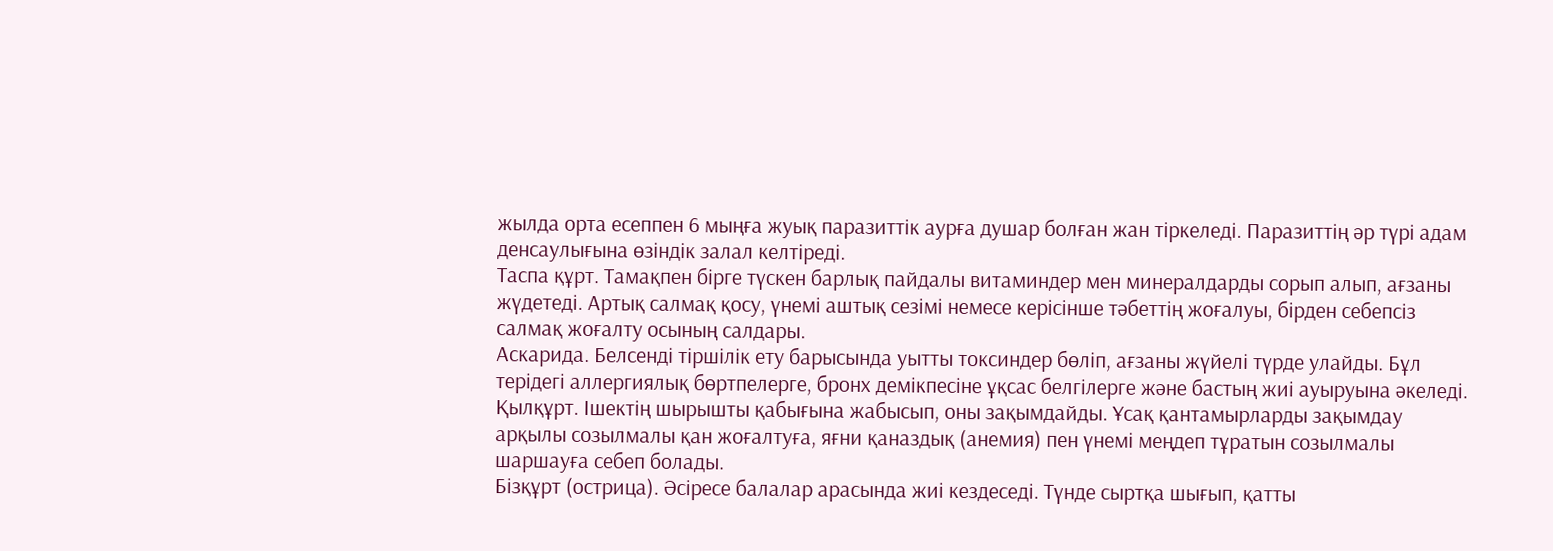жылда орта есеппен 6 мыңға жуық паразиттік аурға душар болған жан тіркеледі. Паразиттің әр түрі адам денсаулығына өзіндік залал келтіреді.
Таспа құрт. Тамақпен бірге түскен барлық пайдалы витаминдер мен минералдарды сорып алып, ағзаны жүдетеді. Артық салмақ қосу, үнемі аштық сезімі немесе керісінше тәбеттің жоғалуы, бірден себепсіз салмақ жоғалту осының салдары.
Аскарида. Белсенді тіршілік ету барысында уытты токсиндер бөліп, ағзаны жүйелі түрде улайды. Бұл терідегі аллергиялық бөртпелерге, бронх демікпесіне ұқсас белгілерге және бастың жиі ауыруына әкеледі.
Қылқұрт. Ішектің шырышты қабығына жабысып, оны зақымдайды. Ұсақ қантамырларды зақымдау арқылы созылмалы қан жоғалтуға, яғни қаназдық (анемия) пен үнемі меңдеп тұратын созылмалы шаршауға себеп болады.
Бізқұрт (острица). Әсіресе балалар арасында жиі кездеседі. Түнде сыртқа шығып, қатты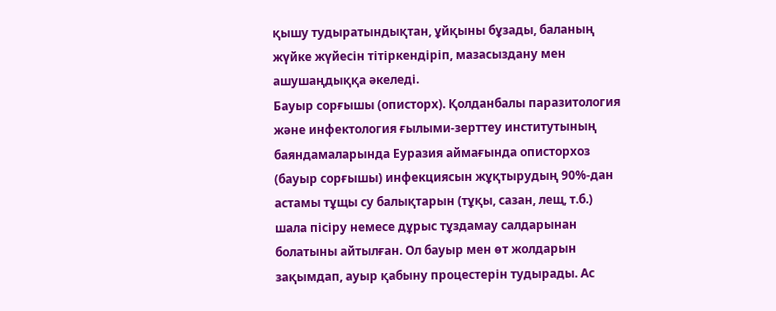қышу тудыратындықтан, ұйқыны бұзады, баланың жүйке жүйесін тітіркендіріп, мазасыздану мен ашушаңдыққа әкеледі.
Бауыр сорғышы (описторх). Қолданбалы паразитология және инфектология ғылыми-зерттеу институтының баяндамаларында Еуразия аймағында описторхоз (бауыр сорғышы) инфекциясын жұқтырудың 90%-дан астамы тұщы су балықтарын (тұқы, сазан, лещ, т.б.) шала пісіру немесе дұрыс тұздамау салдарынан болатыны айтылған. Ол бауыр мен өт жолдарын зақымдап, ауыр қабыну процестерін тудырады. Ас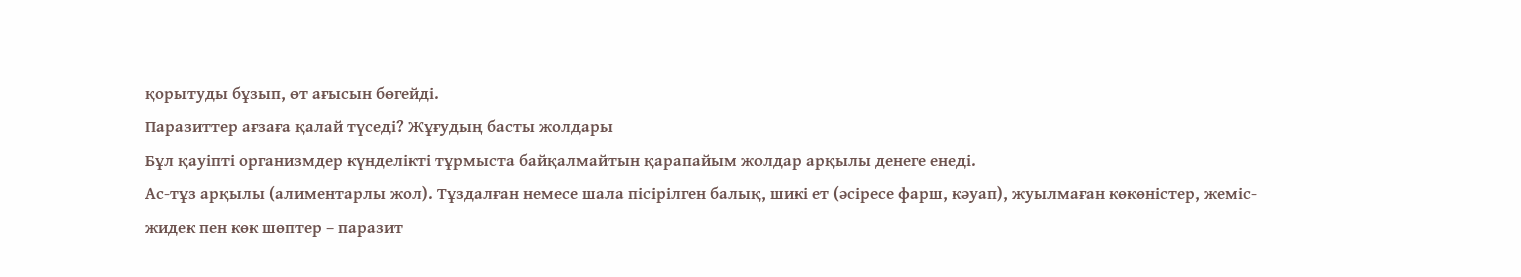қорытуды бұзып, өт ағысын бөгейді.
Паразиттер ағзаға қалай түседі? Жұғудың басты жолдары
Бұл қауіпті организмдер күнделікті тұрмыста байқалмайтын қарапайым жолдар арқылы денеге енеді.
Ас-тұз арқылы (алиментарлы жол). Тұздалған немесе шала пісірілген балық, шикі ет (әсіресе фарш, кәуап), жуылмаған көкөністер, жеміс-жидек пен көк шөптер – паразит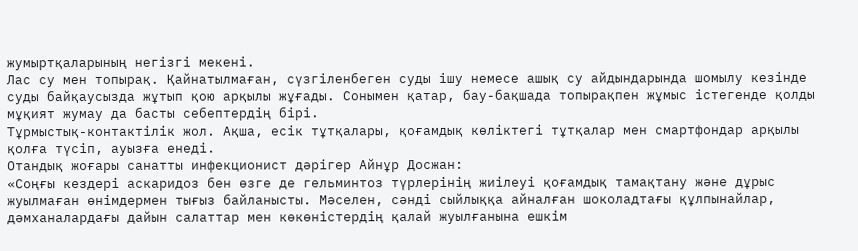жумыртқаларының негізгі мекені.
Лас су мен топырақ. Қайнатылмаған, сүзгіленбеген суды ішу немесе ашық су айдындарында шомылу кезінде суды байқаусызда жұтып қою арқылы жұғады. Сонымен қатар, бау-бақшада топырақпен жұмыс істегенде қолды мұқият жумау да басты себептердің бірі.
Тұрмыстық-контактілік жол. Ақша, есік тұтқалары, қоғамдық көліктегі тұтқалар мен смартфондар арқылы қолға түсіп, ауызға енеді.
Отандық жоғары санатты инфекционист дәрігер Айнұр Досжан:
«Соңғы кездері аскаридоз бен өзге де гельминтоз түрлерінің жиілеуі қоғамдық тамақтану және дұрыс жуылмаған өнімдермен тығыз байланысты. Мәселен, сәнді сыйлыққа айналған шоколадтағы құлпынайлар, дәмханалардағы дайын салаттар мен көкөністердің қалай жуылғанына ешкім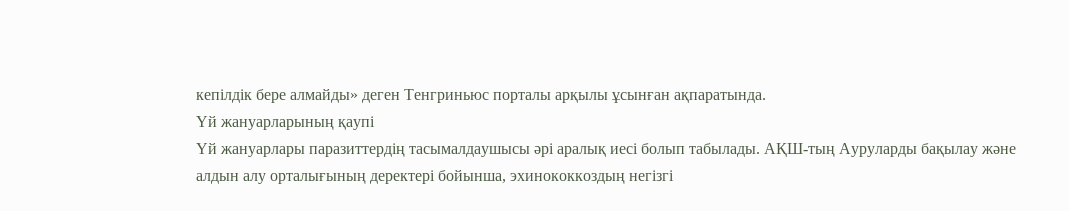кепілдік бере алмайды» деген Тенгриньюс порталы арқылы ұсынған ақпаратында.
Үй жануарларының қаупі
Үй жануарлары паразиттердің тасымалдаушысы әрі аралық иесі болып табылады. АҚШ-тың Ауруларды бақылау және алдын алу орталығының деректері бойынша, эхинококкоздың негізгі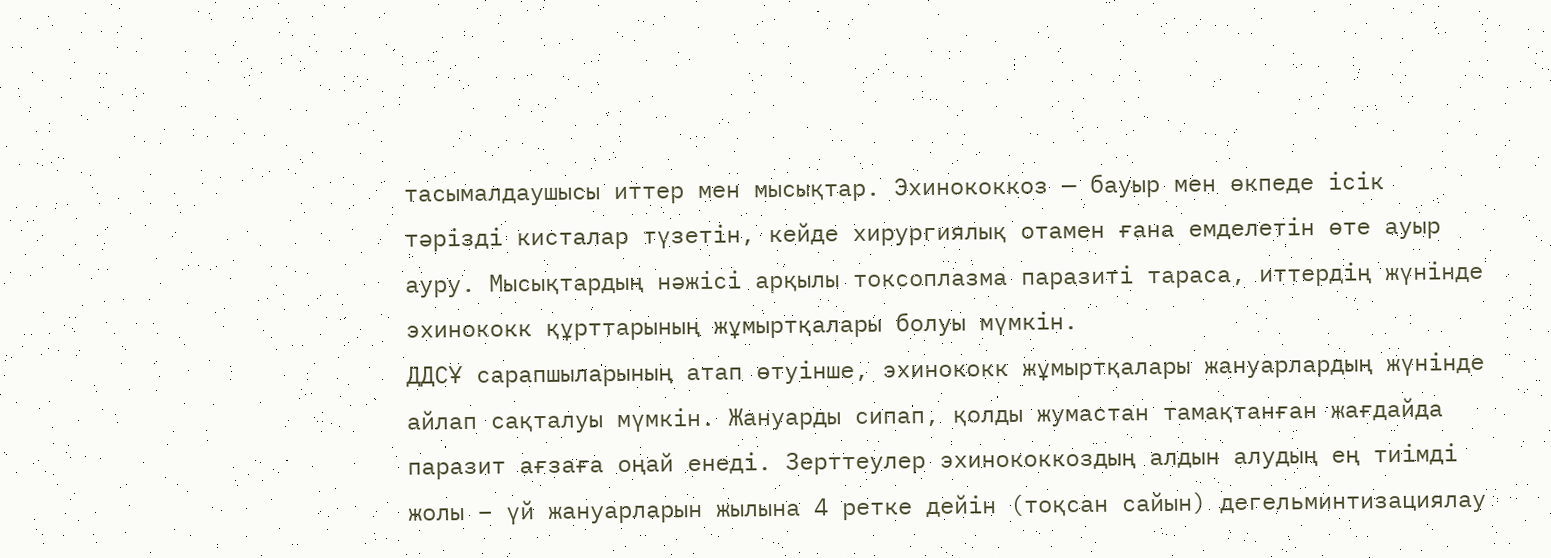тасымалдаушысы иттер мен мысықтар. Эхинококкоз — бауыр мен өкпеде ісік тәрізді кисталар түзетін, кейде хирургиялық отамен ғана емделетін өте ауыр ауру. Мысықтардың нәжісі арқылы токсоплазма паразиті тараса, иттердің жүнінде эхинококк құрттарының жұмыртқалары болуы мүмкін.
ДДСҰ сарапшыларының атап өтуінше, эхинококк жұмыртқалары жануарлардың жүнінде айлап сақталуы мүмкін. Жануарды сипап, қолды жумастан тамақтанған жағдайда паразит ағзаға оңай енеді. Зерттеулер эхинококкоздың алдын алудың ең тиімді жолы – үй жануарларын жылына 4 ретке дейін (тоқсан сайын) дегельминтизациялау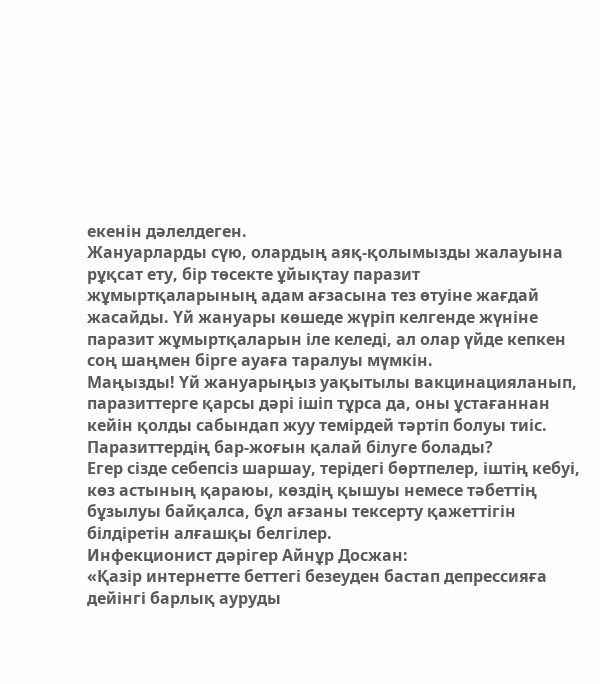екенін дәлелдеген.
Жануарларды сүю, олардың аяқ-қолымызды жалауына рұқсат ету, бір төсекте ұйықтау паразит жұмыртқаларының адам ағзасына тез өтуіне жағдай жасайды. Үй жануары көшеде жүріп келгенде жүніне паразит жұмыртқаларын іле келеді, ал олар үйде кепкен соң шаңмен бірге ауаға таралуы мүмкін.
Маңызды! Үй жануарыңыз уақытылы вакцинацияланып, паразиттерге қарсы дәрі ішіп тұрса да, оны ұстағаннан кейін қолды сабындап жуу темірдей тәртіп болуы тиіс.
Паразиттердің бар-жоғын қалай білуге болады?
Егер сізде себепсіз шаршау, терідегі бөртпелер, іштің кебуі, көз астының қараюы, көздің қышуы немесе тәбеттің бұзылуы байқалса, бұл ағзаны тексерту қажеттігін білдіретін алғашқы белгілер.
Инфекционист дәрігер Айнұр Досжан:
«Қазір интернетте беттегі безеуден бастап депрессияға дейінгі барлық ауруды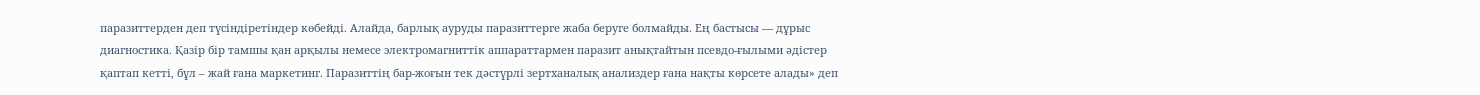паразиттерден деп түсіндіретіндер көбейді. Алайда, барлық ауруды паразиттерге жаба беруге болмайды. Ең бастысы — дұрыс диагностика. Қазір бір тамшы қан арқылы немесе электромагниттік аппараттармен паразит анықтайтын псевдо-ғылыми әдістер қаптап кетті, бұл – жай ғана маркетинг. Паразиттің бар-жоғын тек дәстүрлі зертханалық анализдер ғана нақты көрсете алады» деп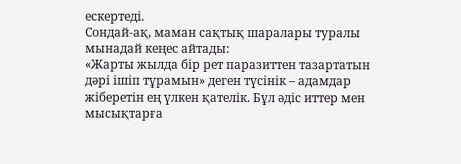ескертеді.
Сондай-ақ, маман сақтық шаралары туралы мынадай кеңес айтады:
«Жарты жылда бір рет паразиттен тазартатын дәрі ішіп тұрамын» деген түсінік – адамдар жіберетін ең үлкен қателік. Бұл әдіс иттер мен мысықтарға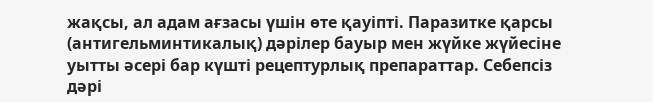жақсы, ал адам ағзасы үшін өте қауіпті. Паразитке қарсы (антигельминтикалық) дәрілер бауыр мен жүйке жүйесіне уытты әсері бар күшті рецептурлық препараттар. Себепсіз дәрі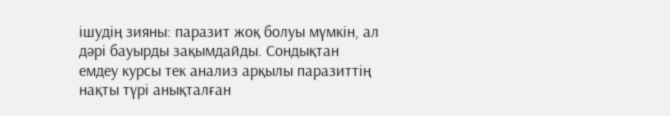ішудің зияны: паразит жоқ болуы мүмкін, ал дәрі бауырды зақымдайды. Сондықтан емдеу курсы тек анализ арқылы паразиттің нақты түрі анықталған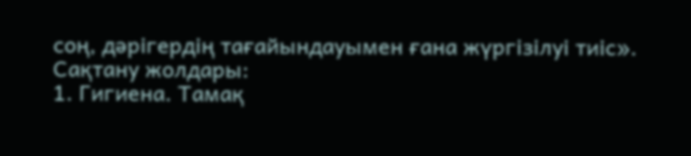соң, дәрігердің тағайындауымен ғана жүргізілуі тиіс».
Сақтану жолдары:
1. Гигиена. Тамақ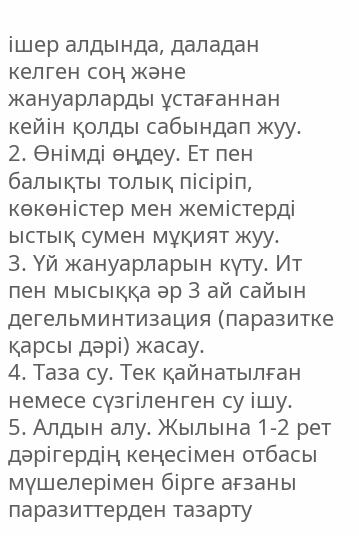ішер алдында, даладан келген соң және жануарларды ұстағаннан кейін қолды сабындап жуу.
2. Өнімді өңдеу. Ет пен балықты толық пісіріп, көкөністер мен жемістерді ыстық сумен мұқият жуу.
3. Үй жануарларын күту. Ит пен мысыққа әр 3 ай сайын дегельминтизация (паразитке қарсы дәрі) жасау.
4. Таза су. Тек қайнатылған немесе сүзгіленген су ішу.
5. Алдын алу. Жылына 1-2 рет дәрігердің кеңесімен отбасы мүшелерімен бірге ағзаны паразиттерден тазарту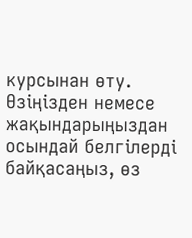курсынан өту.
Өзіңізден немесе жақындарыңыздан осындай белгілерді байқасаңыз, өз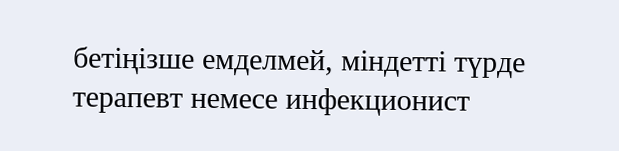бетіңізше емделмей, міндетті түрде терапевт немесе инфекционист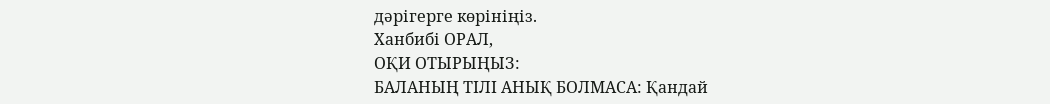дәрігерге көрініңіз.
Ханбибі ОРАЛ,
ОҚИ ОТЫРЫҢЫЗ:
БАЛАНЫҢ ТІЛІ АНЫҚ БОЛМАСА: Қандай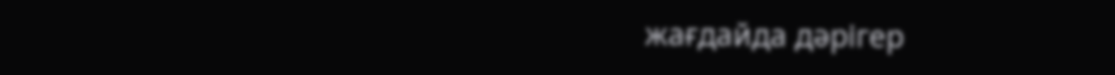жағдайда дәрігер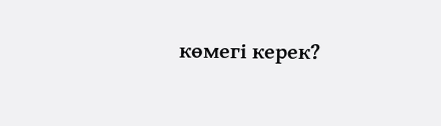көмегі керек?